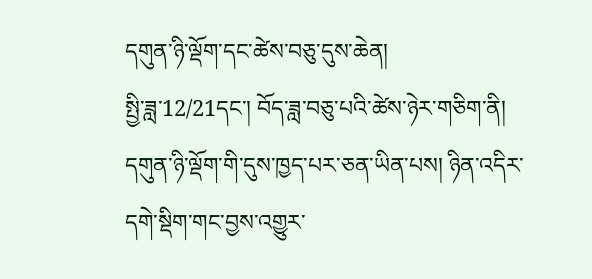དགུན་ཉི་ལྡོག་དང་ཚེས་བཅུ་དུས་ཆེན།
སྤྱི་ཟླ་12/21དང་། བོད་ཟླ་བཅུ་པའི་ཚེས་ཉེར་གཅིག་ནི། དགུན་ཉི་ལྡོག་གི་དུས་ཁྱད་པར་ཅན་ཡིན་པས། ཉིན་འདིར་དགེ་སྡིག་གང་བྱས་འགྱུར་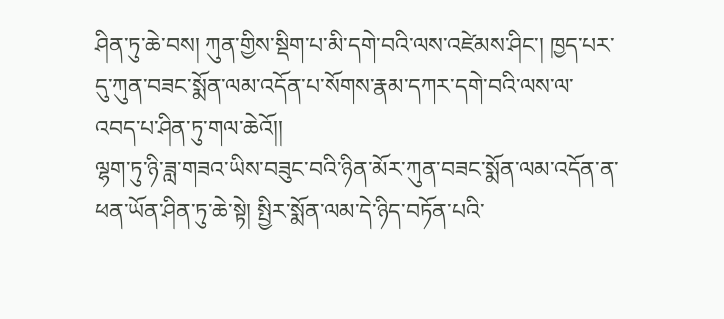ཤིན་ཏུ་ཆེ་བས། ཀུན་གྱིས་སྡིག་པ་མི་དགེ་བའི་ལས་འཛེམས་ཤིང་། ཁྱད་པར་དུ་ཀུན་བཟང་སྨོན་ལམ་འདོན་པ་སོགས་རྣམ་དཀར་དགེ་བའི་ལས་ལ་འབད་པ་ཤིན་ཏུ་གལ་ཆེའོ།།
ལྷག་ཏུ་ཉི་ཟླ་གཟའ་ཡིས་བཟུང་བའི་ཉིན་མོར་ཀུན་བཟང་སྨོན་ལམ་འདོན་ན་ཕན་ཡོན་ཤིན་ཏུ་ཆེ་སྟེ། སྤྱིར་སྨོན་ལམ་དེ་ཉིད་བཏོན་པའི་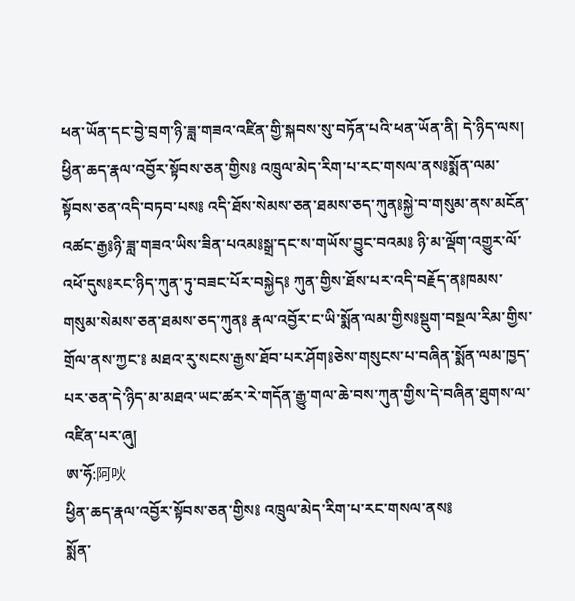ཕན་ཡོན་དང་བྱེ་བྲག་ཉི་ཟླ་གཟའ་འཛིན་གྱི་སྐབས་སུ་བཏོན་པའི་ཕན་ཡོན་ནི། དེ་ཉིད་ལས། ཕྱིན་ཆད་རྣལ་འབྱོར་སྟོབས་ཅན་གྱིས༔ འཁྲུལ་མེད་རིག་པ་རང་གསལ་ནས༔སྨོན་ལམ་སྟོབས་ཅན་འདི་བཏབ་པས༔ འདི་ཐོས་སེམས་ཅན་ཐམས་ཅད་ཀུན༔སྐྱེ་བ་གསུམ་ནས་མངོན་འཚང་རྒྱ༔ཉི་ཟླ་གཟའ་ཡིས་ཟིན་པའམ༔སྒྲ་དང་ས་གཡོས་བྱུང་བའམ༔ ཉི་མ་ལྡོག་འགྱུར་ལོ་འཕོ་དུས༔རང་ཉིད་ཀུན་ཏུ་བཟང་པོར་བསྐྱེད༔ ཀུན་གྱིས་ཐོས་པར་འདི་བརྗོད་ན༔ཁམས་གསུམ་སེམས་ཅན་ཐམས་ཅད་ཀུན༔ རྣལ་འབྱོར་ང་ཡི་སྨོན་ལམ་གྱིས༔སྡུག་བསྔལ་རིམ་གྱིས་གྲོལ་ནས་ཀྱང་༔ མཐའ་རུ་སངས་རྒྱས་ཐོབ་པར་ཤོག༔ཅེས་གསུངས་པ་བཞིན་སྨོན་ལམ་ཁྱད་པར་ཅན་དེ་ཉིད་མ་མཐའ་ཡང་ཚར་རེ་གདོན་རྒྱུ་གལ་ཆེ་བས་ཀུན་གྱིས་དེ་བཞིན་ཐུགས་ལ་འཛིན་པར་ཞུ།
ཨ་ཧོ:阿吙
ཕྱིན་ཆད་རྣལ་འབྱོར་སྟོབས་ཅན་གྱིས༔ འཁྲུལ་མེད་རིག་པ་རང་གསལ་ནས༔
སྨོན་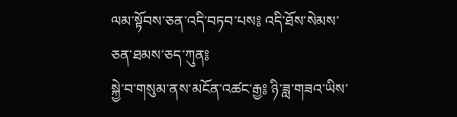ལམ་སྟོབས་ཅན་འདི་བཏབ་པས༔ འདི་ཐོས་སེམས་ཅན་ཐམས་ཅད་ཀུན༔
སྐྱེ་བ་གསུམ་ནས་མངོན་འཚང་རྒྱ༔ ཉི་ཟླ་གཟའ་ཡིས་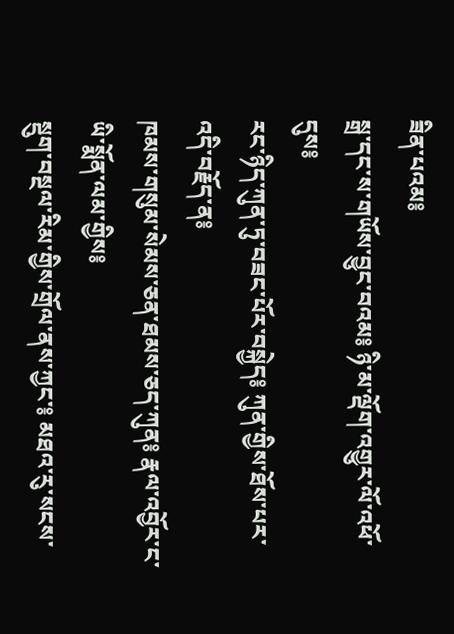ཟིན་པའམ༔
སྒྲ་དང་ས་གཡོས་བྱུང་བའམ༔ ཉི་མ་ལྡོག་འགྱུར་ལོ་འཕོ་དུས༔
རང་ཉིད་ཀུན་ཏུ་བཟང་པོར་བསྐྱེད༔ ཀུན་གྱིས་ཐོས་པར་འདི་བརྗོད་ན༔
ཁམས་གསུམ་སེམས་ཅན་ཐམས་ཅད་ཀུན༔ རྣལ་འབྱོར་ང་ཡི་སྨོན་ལམ་གྱིས༔
སྡུག་བསྔལ་རིམ་གྱིས་གྲོལ་ནས་ཀྱང་༔ མཐའ་རུ་སངས་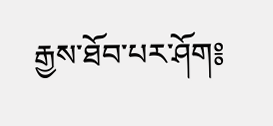རྒྱས་ཐོབ་པར་ཤོག༔